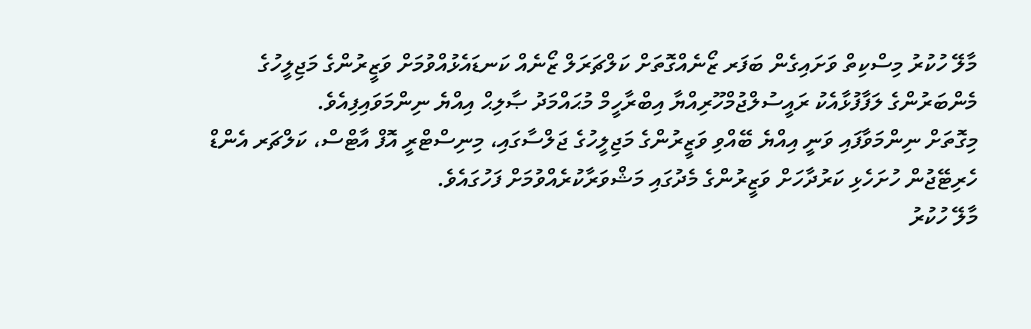މާލޭ ހުކުރު މިސްކިތް ވަށައިގެން ބަފަރ ޒޯނެއްގޮތަށް ކަލްޗަރަލް ޒޯނެއް ކަނޑައެޅުއްވުމަށް ވަޒީރުންގެ މަޖިލީހުގެ މެންބަރުންގެ ލަފާފުޅާއެކު ރައީސުލްޖުމްހޫރިއްޔާ އިބްރާހީމް މުޙައްމަދު ޞާލިޙް އިއްޔެ ނިންމަވައިފިއެވެ.
މިގޮތަށް ނިންމަވާފައި ވަނީ އިއްޔެ ބޭއްވި ވަޒީރުންގެ މަޖިލީހުގެ ޖަލްސާގައި، މިނިސްޓްރީ އޮފް އާޓްސް، ކަލްޗަރ އެންޑް ހެރިޓޭޖުން ހުށަހެޅި ކަރުދާހަށް ވަޒީރުންގެ މެދުގައި މަޝްވަރާކުރެއްވުމަށް ފަހުގައެވެ.
މާލޭ ހުކުރު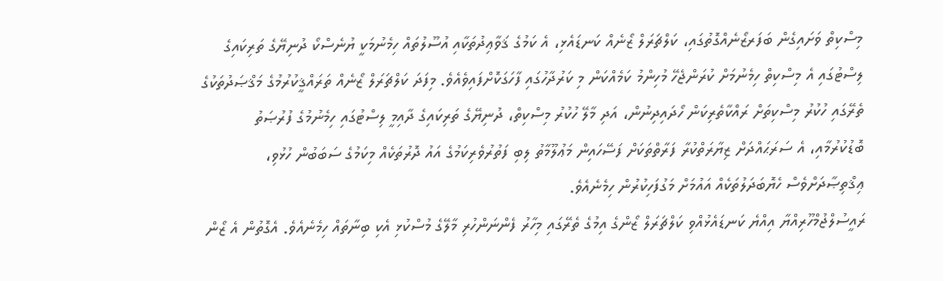މިސްކިތް ވަށައިގެން ބަފަރޒޯނެއްގޮތުގައި، ކަލްޗަރަލް ޒޯނެއް ކަނޑައެޅި، އެ ކަމުގެ ޤަވާޢިދުތަކާއި އުސޫލުތައް ހިމެނުމަކީ ޔުނެސްކޯ ދުނިޔޭގެ ތަރިކައިގެ ލިސްޓުގައި އެ މިސްކިތް ހިމެނުމަށް ކުރަންޖެހޭ މުހިންމު ކަމެއްކަން މި ކަރުދާހުގައި ފާހަގަކޮށްފައިވެއެވެ. މިފަދަ ކަލްޗަރަލް ޒޯނެއް ތަރައްޤީކުރުމުގެ މަޤްޞަދުތަކުގެ ތެރޭގައި ހުކުރު މިސްކިތަށް ރައްކާތެރިކަން ހޯދައިދިނުން، އަދި މާލޭ ހުކުރު މިސްކިތް، ދުނިޔޭގެ ތަރިކައިގެ ދާއިމީ ލިސްޓުގައި ހިމެނުމުގެ ފުރުޞަތު ބޮޑުކުރުމާއި، އެ ސަރަޙައްދަށް ޒިޔާރަތްކުރާ ފަރާތްތަކަށް ފަސޭހައިން މަޢުލޫމާތު ލިބި ފަތުރުވެރިކަމުގެ އައު ދޮރުތަކެއް މިކަމުގެ ސަބަބުން ހުޅުވި، ޢިޤްތިޞާދަށްވެސް ހެޔޮބަދަލުތަކެއް އައުމަށް މަގުފަހިކުރުން ހިމެނެއެވެ.
ރައީސުލްޖުމްހޫރިއްޔާ އިއްޔެ ކަނޑައެޅުއްވި ކަލްޗަރަލް ޒޯންގެ އިމުގެ ތެރޭގައި މިހާރު ފެންނަންހުރި މާލޭގެ މުސްކުޅި އެކި ބިނާތައް ހިމެނެއެވެ. އެގޮތުން އެ ޒޯން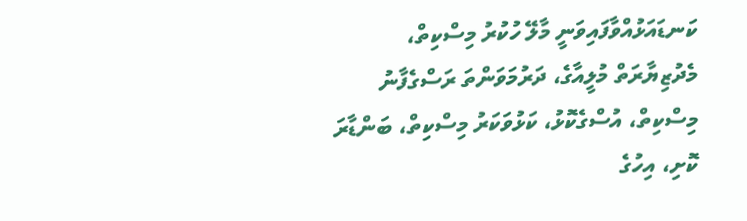ކަނޑައަޅުއްވާފައިވަނީ މާލޭ ހުކުރު މިސްކިތް، މެދުޒިޔާރަތް މުލީއާގެ، ދަރުމަވަންތަ ރަސްގެފާނު މިސްކިތް، އުސްގެކޮޅު، ކަޅުވަކަރު މިސްކިތް، ބަންޑާރަ ކޮށި، އިހުގެ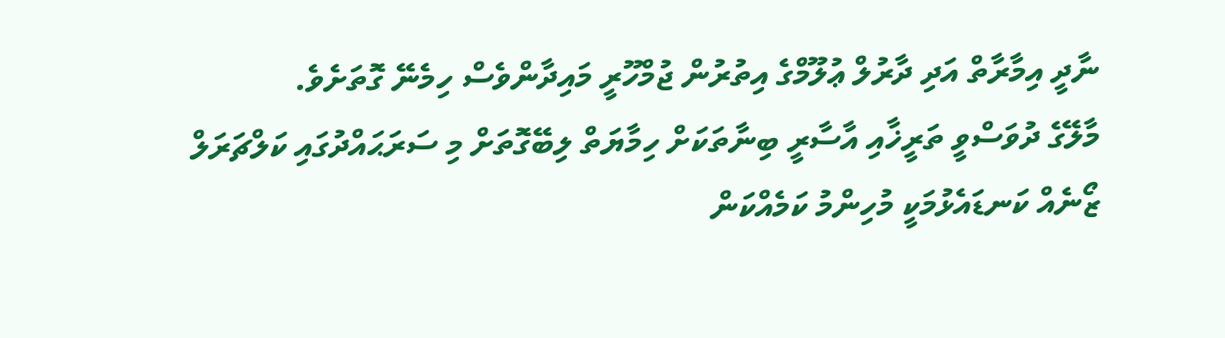ނާދީ އިމާރާތް އަދި ދާރުލް ޢުލޫމްގެ އިތުރުން ޖުމްހޫރީ މައިދާންވެސް ހިމެނޭ ގޮތަށެވެ.
މާލޭގެ ދުވަސްވީ ތަރީޚާއި އާސާރީ ބިނާތަކަށް ހިމާޔަތް ލިބޭގޮތަށް މި ސަރަޙައްދުގައި ކަލްޗަރަލް ޒޯނެއް ކަނޑައެޅުމަކީ މުހިންމު ކަމެއްކަން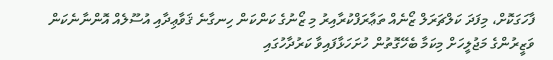ފާހަގަކޮށް، މިފަދަ ކަލްޗަރަލް ޒޯނެއް ތަޢާރަފްކުރާއިރު މި ޒޯނުގެ ކަންކަން ހިނގާނެ ޤަވާޢިދާއި އުސޫލެއް އޮންނާނެކަން ވަޒީރުންގެ މަޖުލީހަށް މިކަމާ ބެހޭގޮތުން ހުށަހަޅާފައިވާ ކަރުދާހުގައި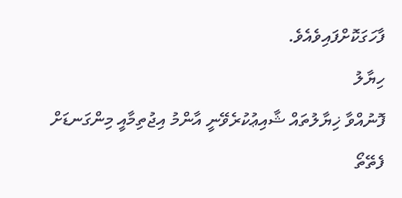ފާހަގަކޮށްފައިވެއެވެ.
ހިޔާލު
ފޮނުއްވާ ޚިޔާލުތައް ޝާއިޢުކުރެވޭނީ އާންމު އިޖުތިމާއީ މިންގަނޑަށް ފެތޭތޯ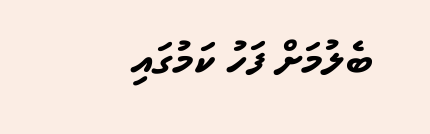ބެލުމަށް ފަހު ކަމުގައި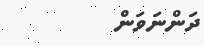ދަންނަވަން